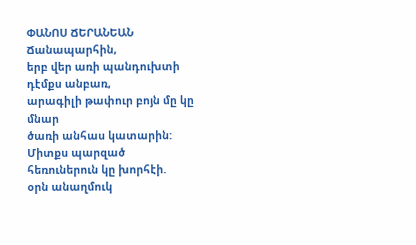ՓԱՆՈՍ ՃԵՐԱՆԵԱՆ
Ճանապարհին,
երբ վեր առի պանդուխտի դէմքս անբառ,
արագիլի թափուր բոյն մը կը մնար
ծառի անհաս կատարին:
Միտքս պարզած հեռուներուն կը խորհէի.
օրն անաղմուկ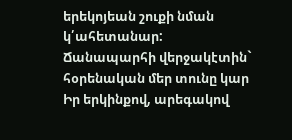երեկոյեան շուքի նման կ՛ահետանար:
Ճանապարհի վերջակէտին`
հօրենական մեր տունը կար
Իր երկինքով, արեգակով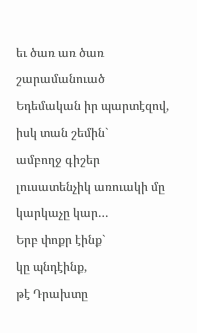եւ ծառ առ ծառ շարամանուած
Եդեմական իր պարտէզով,
իսկ տան շեմին`
ամբողջ գիշեր
լուսատենչիկ առուակի մը կարկաչը կար…
Երբ փոքր էինք`
կը պնդէինք,
թէ Դրախտը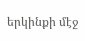երկինքի մէջ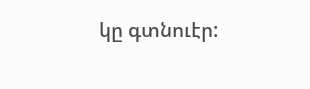կը գտնուէր: